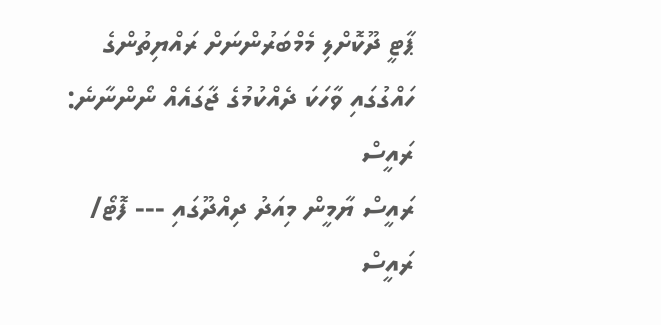ޕާޓީ ދޫކޮށްލި މެމްބަރުންނަށް ރައްޔިތުންގެ ހައްގުގައި ވާހަކަ ދެއްކުމުގެ ޖާގައެއް ނޯންނާނެ: ރައީސް
ރައީސް ޔާމީން މިއަދު ދިއްދޫގައި --- ފޮޓޯ/ ރައީސް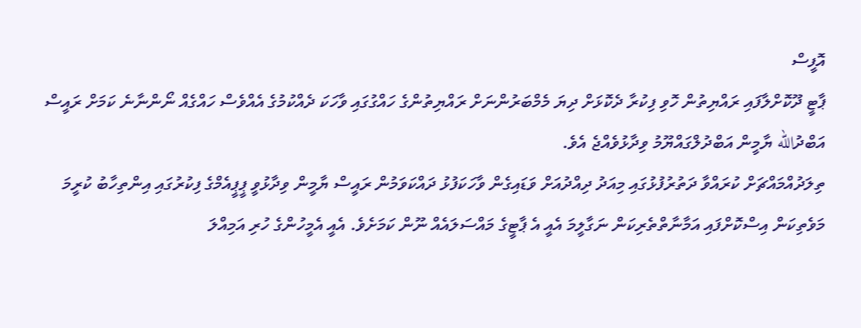އޮފީސް
ޕާޓީ ދޫކޮށްލާފައި ރައްޔިތުން ހޮވި ފިކުރާ ދެކޮޅަށް ދިޔަ މެމްބަރުންނަށް ރައްޔިތުންގެ ހައްގުގައި ވާހަކަ ދެއްކުމުގެ އެއްވެސް ހައްގެއް ނޯންނާނެ ކަމަށް ރައީސް އަބްދުالله ޔާމީން އަބްދުލްގައްޔޫމު ވިދާޅުވެއްޖެ އެވެ.
ތިލަދުއްމައްޗަށް ކުރައްވާ ދަތުރުފުޅުގައި މިއަދު ދިއްދުއަށް ވަޑައިގެން ވާހަކަފުޅު ދައްކަވަމުން ރައީސް ޔާމީން ވިދާޅުވީ ޕީޕީއެމްގެ ފިކުރުގައި އިންތިހާބު ކުރީމަ މަވެތިކަން އިސްކޮށްފައި އަމާނާތްތެރިކަން ނަގާލީމަ އެއީ އެ ޕާޓީގެ މައްސަލައެއް ނޫން ކަމަށެވެ. އެއީ އެމީހުންގެ ހުރި އަމިއްލަ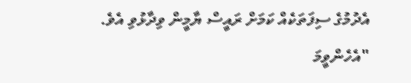އެދުމުގެ ސިފަތަކެއް ކަމަށް ރައީސް ޔާމީން ވިދާޅުވި އެވެ.
"އެހެންވީމަ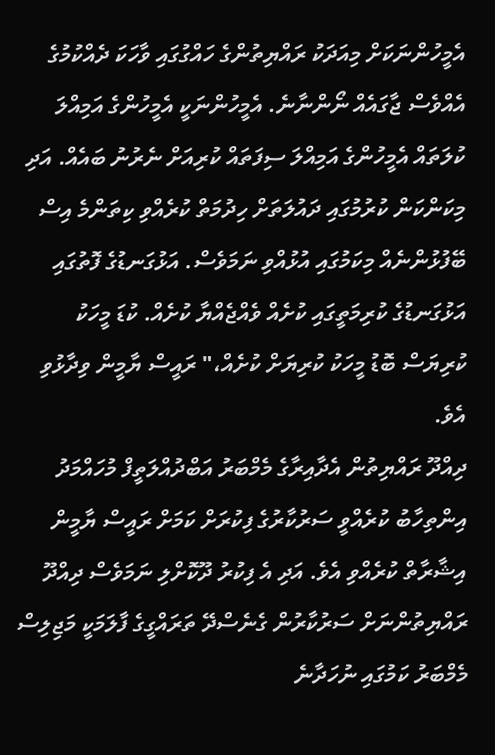އެމީހުންނަކަށް މިއަދަކު ރައްޔިތުންގެ ހައްގުގައި ވާހަކަ ދެއްކުމުގެ އެއްވެސް ޖާގައެއް ނޯންނާނެ. އެމީހުންނަކީ އެމީހުންގެ އަމިއްލަ ކުލަތައް އެމީހުންގެ އަމިއްލަ ސިފަތައް ކުރިއަށް ނެރުނު ބައެއް. އަދި މިކަންކަން ކުރުމުގައި ދައުލަތަށް ހިދުމަތް ކުރެއްވި ކިތަންމެ އިސް ބޭފުޅުންނެއް މިކަމުގައި އުޅުއްވި ނަމަވެސް. އަޅުގަނޑުގެ ފޮތުގައި އަޅުގަނޑުގެ ކުރިމަތީގައި ކުށެއް ވެއްޖެއްޔާ ކުށެއް. ކުޑަ މީހަކު ކުރިޔަސް ބޮޑު މީހަކު ކުރިޔަށް ކުށެއް،" ރައީސް ޔާމީން ވިދާޅުވި އެވެ.
ދިއްދޫ ރައްޔިތުން އެދާއިރާގެ މެމްބަރު އަބްދުއްލަތީފް މުހައްމަދު އިންތިހާބު ކުރެއްވީ ސަރުކާރުގެ ފިކުރަށް ކަމަށް ރައީސް ޔާމީން އިޝާރާތް ކުރެއްވި އެވެ. އަދި އެ ފިކުރު ދޫކޮށްލި ނަމަވެސް ދިއްދޫ ރައްޔިތުންނަށް ސަރުކާރުން ގެނެސްދޭ ތަރައްގީގެ ފާލަމަކީ މަޖިލިސް މެމްބަރު ކަމުގައި ނުހަދާނެ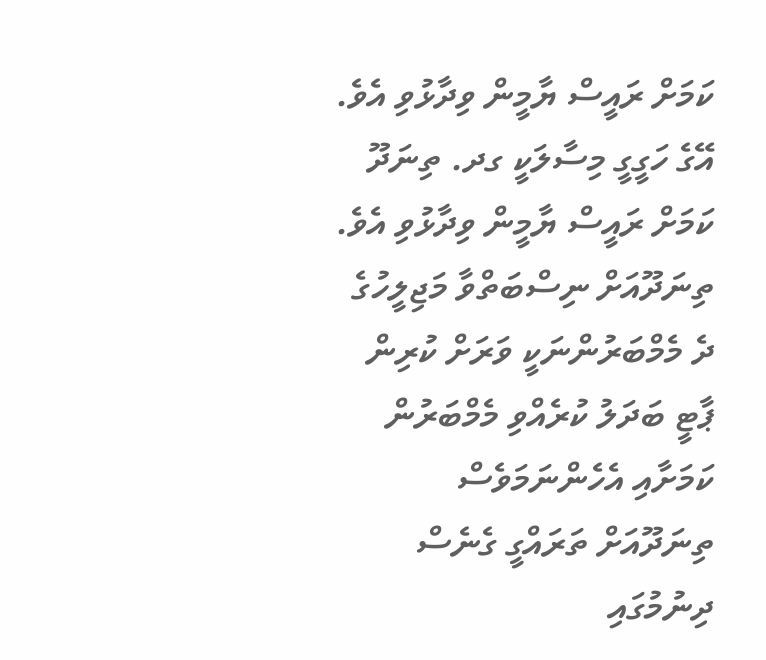ކަމަށް ރައީސް ޔާމީން ވިދާޅުވި އެވެ.
އޭގެ ހަގީގީ މިސާލަކީ ގދ. ތިނަދޫ ކަމަށް ރައީސް ޔާމީން ވިދާޅުވި އެވެ. ތިނަދޫއަށް ނިސްބަތްވާ މަޖިލީހުގެ ދެ މެމްބަރުންނަކީ ވަރަށް ކުރިން ޕާޓީ ބަދަލު ކުރެއްވި މެމްބަރުން ކަމަށާއި އެހެންނަމަވެސް ތިނަދޫއަށް ތަރައްގީ ގެނެސް ދިނުމުގައި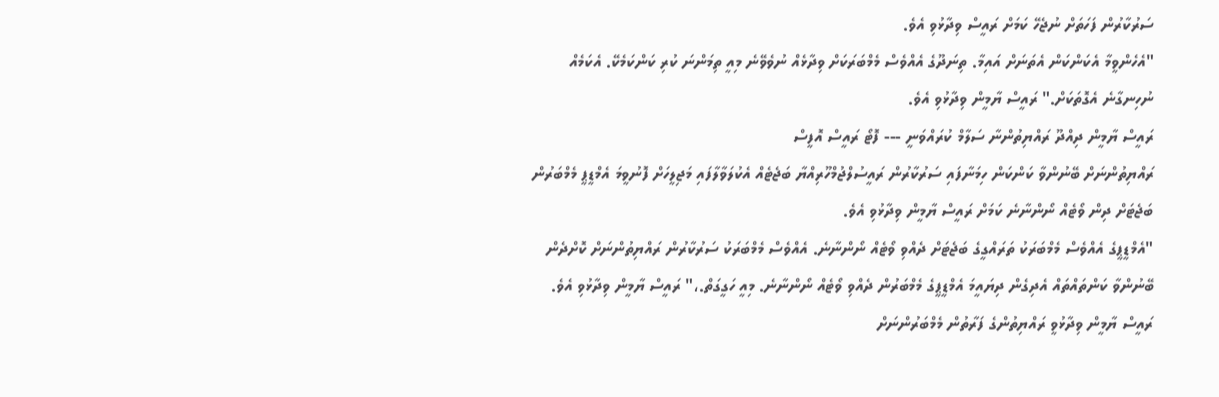ސަރުކާރުން ފަހަތަށް ނުޖެހޭ ކަމަށް ރައީސް ވިދާޅުވި އެވެ.
"އެހެންވީމާ އެކަންކަން އެތަނަށް އައިމާ. ތިނަދޫގެ އެއްވެސް މެމްބަރަކަށް ވިދާޅެއް ނުވެވޭނެ މިއީ ތިމަންނަ ކުރި ކަންކަމެކޭ. އެކަމެއް ނުހިނގާނެ އެގޮތަކަށް." ރައީސް ޔާމީން ވިދާޅުވި އެވެ.
ރައީސް ޔާމީން ދިއްދޫ ރައްޔިތުންނާ ސަލާމް ކުރައްވަނީ --- ފޮޓޯ ރައީސް އޮފީސް
ރައްޔިތުންނަށް ބޭނުންވާ ކަންކަން ހިމަނާފައި ސަރުކާރުން ރައީސުލްޖުމްހޫރިއްޔާ ބަޖެޓެއް އެކުލަވާލާފައި މަޖިލީހަށް ފޮނުވީމަ އެމްޑީޕީ މެމްބަރުން ބަޖެޓަށް ދިން ވޯޓެއް ނޯންނާނެ ކަމަށް ރައީސް ޔާމީން ވިދާޅުވި އެވެ.
"އެމްޑީޕީގެ އެއްވެސް މެމްބަރަކު ތަރައްގީގެ ބަޖެޓަށް ދެއްވި ވޯޓެއް ނޯންނާނެ. އެއްވެސް މެމްބަރަކު ސަރުކާރުން ރައްޔިތުންނަށް ކޮށްދެން ބޭނުންވާ ކަންތައްތައް އެދިގެން ދިޔައީމަ އެމްޑީޕީގެ މެމްބަރުން ދެއްވި ވޯޓެއް ނޯންނާނެ. މިއީ ހަގީގަތް.،" ރައީސް ޔާމީން ވިދާޅުވި އެވެ.
ރައީސް ޔާމީން ވިދާޅުވީ ރައްޔިތުންގެ ފަރާތުން މެމްބަރުންނަށް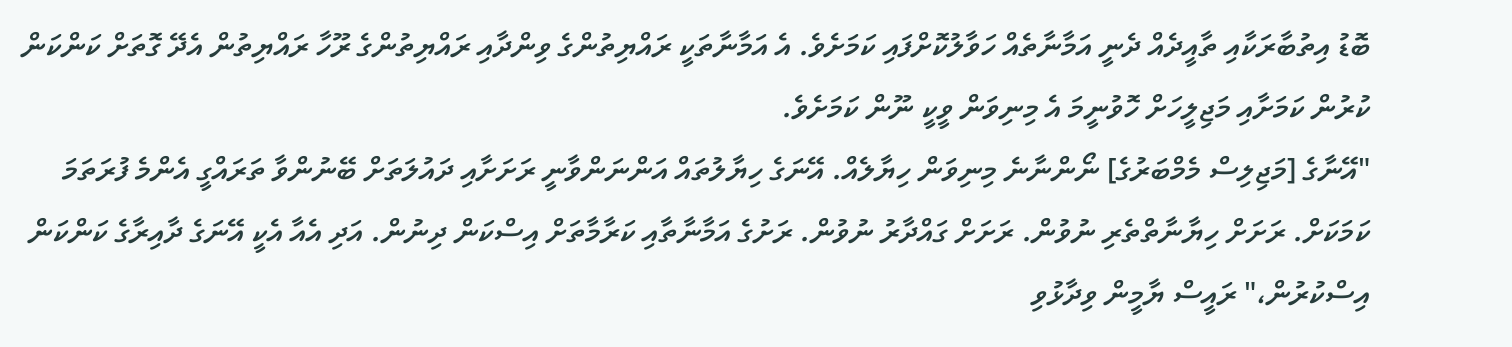ބޮޑު އިތުބާރަކާއި ތާއީދެއް ދެނީ އަމާނާތެއް ހަވާލުކޮށްފައި ކަމަށެވެ. އެ އަމާނާތަކީ ރައްޔިތުންގެ ވިންދާއި ރައްޔިތުންގެ ރޫހާ ރައްޔިތުން އެދޭ ގޮތަށް ކަންކަން ކުރުން ކަމަށާއި މަޖިލީހަށް ހޮވުނީމަ އެ މިނިވަން ވީކީ ނޫން ކަމަށެވެ.
"އޭނާގެ [މަޖިލިސް މެމްބަރުގެ] ނޯންނާނެ މިނިވަން ހިޔާލެއް. އޭނަގެ ހިޔާލުތައް އަންނަންވާނީ ރަށަށާއި ދައުލަތަށް ބޭނުންވާ ތަރައްގީ އެންމެ ފުރަތަމަ ކަމަކަށް. ރަށަށް ހިޔާނާތްތެރި ނުވުން. ރަށަށް ގައްދާރު ނުވުން. ރަށުގެ އަމާނާތާއި ކަރާމާތަށް އިސްކަން ދިނުން. އަދި އެއާ އެކީ އޭނަގެ ދާއިރާގެ ކަންކަން އިސްކުރުން،" ރައީސް ޔާމީން ވިދާޅުވި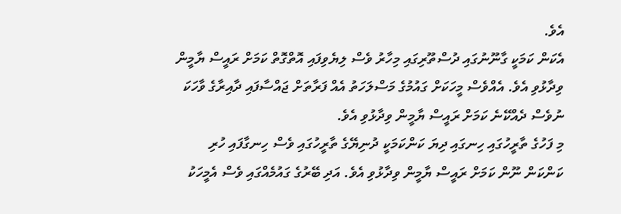އެވެ.
އެކަން ކަމަކީ ގާނޫނުގައި ދުސްތޫރިގައި މިހާރު ވެސް ލިޔެވިފައި އޮތްގޮތް ކަމަށް ރައީސް ޔާމީން ވިދާޅުވި އެވެ. އެއްވެސް މީހަކަށް ގައުމުގެ މަސްލަހަތު އެއް ފަރާތަށް ޖައްސާފައި ދާއިރާގެ ވާހަކަ ނުވެސް ދެއްކޭނެ ކަމަށް ރައީސް ޔާމީން ވިދާޅުވި އެވެ.
މި ފަހުގެ ތާރީހުގައި ހިނގައި ދިޔަ ކަންކަމަކީ ދުނިޔޭގެ ތާރީހުގައި ވެސް ހިނގާފައި ހުރި ކަންކަން ނޫން ކަމަށް ރައީސް ޔާމީން ވިދާޅުވި އެވެ. އަދި ބޭރުގެ ގައުމެއްގައި ވެސް އެމީހަކު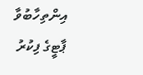އިންތިހާބުވާ ޕާޓީގެ ފިކުރު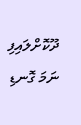ދޫކޮށްލައިފި ނަމަ ގޮނޑި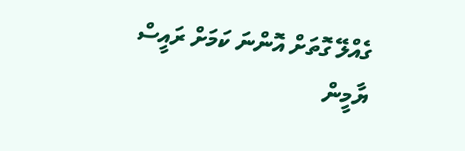ގެއްލޭ ގޮތަށް އޮންނަ ކަމަށް ރައީސް ޔާމީން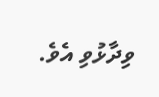ވިދާޅުވި އެވެ.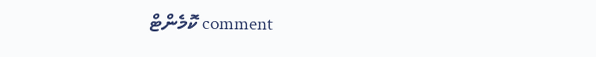comment ކޮމެންޓް